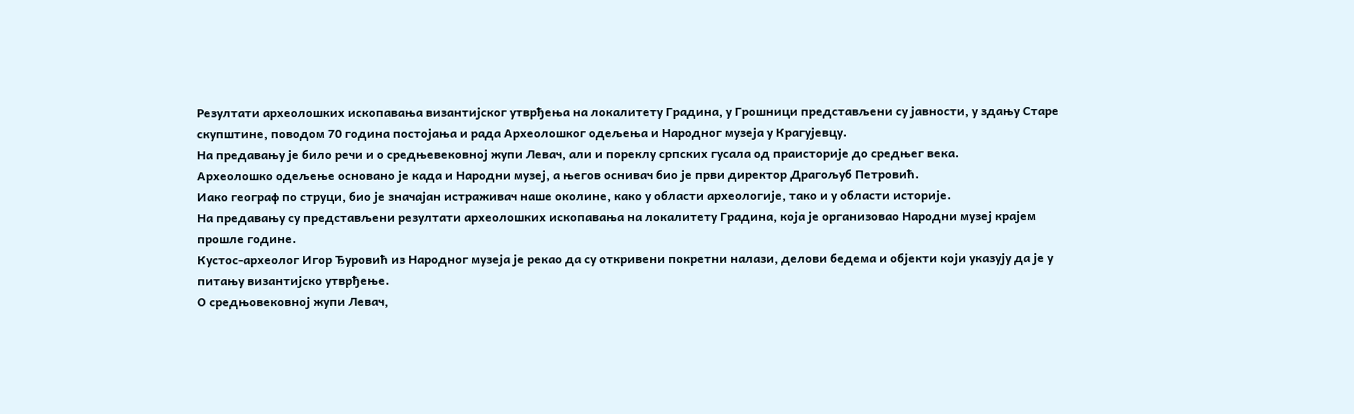Резултати археолошких ископавања византијског утврђења на локалитету Градина, у Грошници представљени су јавности, у здању Старе скупштине, поводом 70 година постојања и рада Археолошког одељења и Народног музеја у Крагујевцу.
На предавању је било речи и о средњевековној жупи Левач, али и пореклу српских гусала од праисторије до средњег века.
Археолошко одељење основано је када и Народни музеј, а његов оснивач био је први директор Драгољуб Петровић.
Иако географ по струци, био је значајан истраживач наше околине, како у области археологије, тако и у области историје.
На предавању су представљени резултати археолошких ископавања на локалитету Градина, која је организовао Народни музеј крајем прошле године.
Кустос-археолог Игор Ђуровић из Народног музеја је рекао да су откривени покретни налази, делови бедема и објекти који указују да је у питању византијско утврђење.
О средњовековној жупи Левач,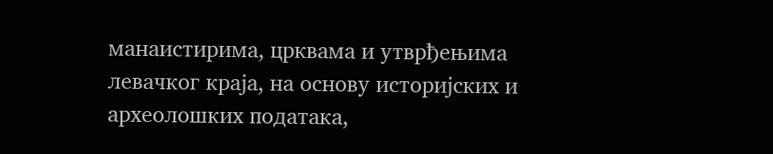манаистирима, црквама и утврђењима левачког краја, на основу историјских и археолошких података,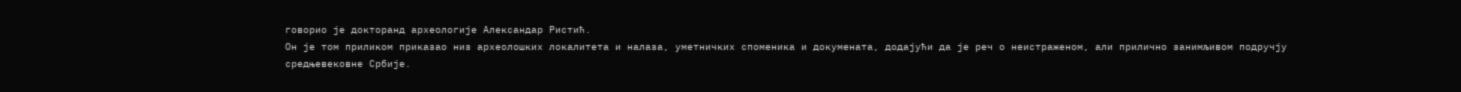говорио је докторанд археологије Александар Ристић.
Он је том приликом приказао низ археолошких локалитета и налаза, уметничких споменика и докумената, додајући да је реч о неистраженом, али прилично занимљивом подручју средњевековне Србије.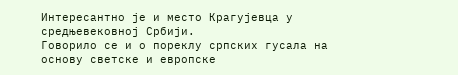Интересантно је и место Крагујевца у средњевековној Србији.
Говорило се и о пореклу српских гусала на основу светске и европске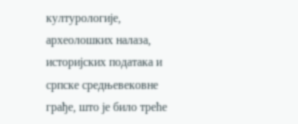културологије, археолошких налаза, историјских података и српске средњевековне грађе, што је било треће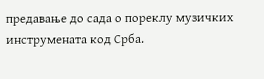предавање до сада о пореклу музичких инструмената код Срба.